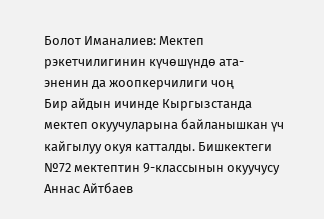Болот Иманалиев: Мектеп рэкетчилигинин күчөшүндө ата-эненин да жоопкерчилиги чоң
Бир айдын ичинде Кыргызстанда мектеп окуучуларына байланышкан үч кайгылуу окуя катталды. Бишкектеги №72 мектептин 9-классынын окуучусу Аннас Айтбаев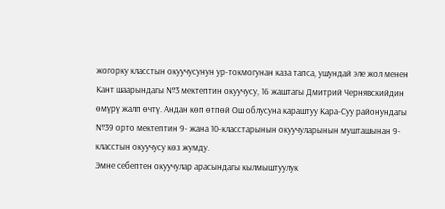жогорку класстын окуучусунун ур-токмогунан каза тапса, ушундай эле жол менен Кант шаарындагы №3 мектептин окуучусу, 16 жаштагы Дмитрий Чернявскийдин өмүрү жалп өчтү. Андан көп өтпөй Ош облусуна караштуу Кара-Суу районундагы №39 орто мектептин 9- жана 10-класстарынын окуучуларынын мушташынан 9-класстын окуучусу көз жумду.
Эмне себептен окуучулар арасындагы кылмыштуулук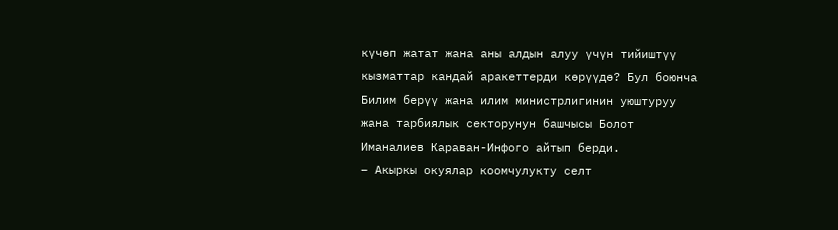күчөп жатат жана аны алдын алуу үчүн тийиштүү кызматтар кандай аракеттерди көрүүдө? Бул боюнча Билим берүү жана илим министрлигинин уюштуруу жана тарбиялык секторунун башчысы Болот Иманалиев Караван-Инфого айтып берди.
– Акыркы окуялар коомчулукту селт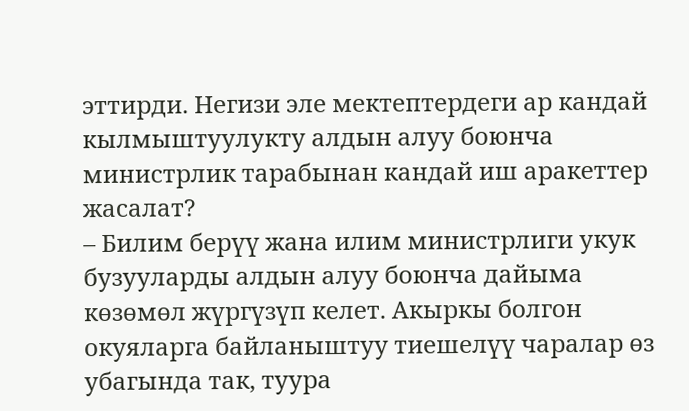эттирди. Негизи эле мектептердеги ар кандай кылмыштуулукту алдын алуу боюнча министрлик тарабынан кандай иш аракеттер жасалат?
– Билим берүү жана илим министрлиги укук бузууларды алдын алуу боюнча дайыма көзөмөл жүргүзүп келет. Акыркы болгон окуяларга байланыштуу тиешелүү чаралар өз убагында так, туура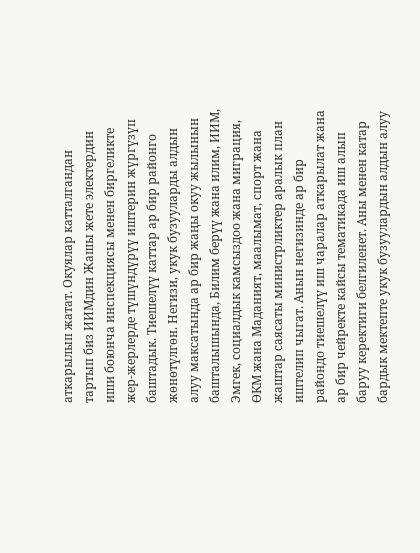аткарылып жатат. Окуялар катталгандан тартып биз ИИМдин Жашы жете электердин иши боюнча инспекциясы менен биргеликте жер-жерлерде түшүндүрүү иштерин жүргүзүп баштадык. Тиешелүү каттар ар бир районго жөнөтүлгөн. Негизи, укук бузууларды алдын алуу максатында ар бир жаңы окуу жылынын башталышында, Билим берүү жана илим, ИИМ, Эмгек, социалдык камсыздоо жана миграция, ӨКМ жана Маданият, маалымат, спорт жана жаштар саясаты министрликтер аралык план иштелип чыгат. Анын негизинде ар бир райондо тиешелүү иш чаралар аткарылат жана ар бир чейректе кайсы тематикада иш алып баруу керектиги белгиленет. Аны менен катар бардык мектепте укук бузуулардын алдын алуу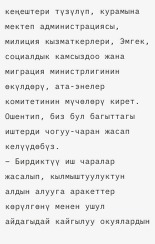кеңештери түзүлүп, курамына мектеп администрациясы, милиция кызматкерлери, Эмгек, социалдык камсыздоо жана миграция министрлигинин өкүлдөрү, ата-энелер комитетинин мүчөлөрү кирет. Ошентип, биз бул багыттагы иштерди чогуу-чаран жасап келүүдөбүз.
– Бирдиктүү иш чаралар жасалып, кылмыштуулуктун алдын алууга аракеттер көрүлгөнү менен ушул айдагыдай кайгылуу окуялардын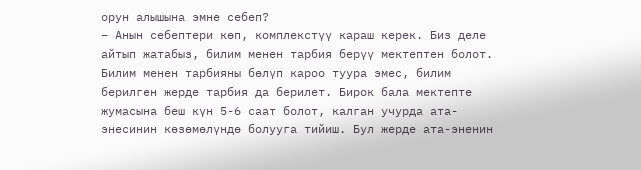орун алышына эмне себеп?
– Анын себептери көп, комплекстүү караш керек. Биз деле айтып жатабыз, билим менен тарбия берүү мектептен болот. Билим менен тарбияны бөлүп кароо туура эмес, билим берилген жерде тарбия да берилет. Бирок бала мектепте жумасына беш күн 5-6 саат болот, калган учурда ата-энесинин көзөмөлүндө болууга тийиш. Бул жерде ата-эненин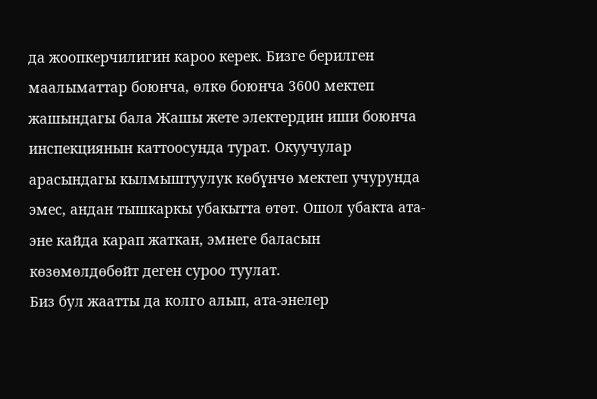да жоопкерчилигин кароо керек. Бизге берилген маалыматтар боюнча, өлкө боюнча 3600 мектеп жашындагы бала Жашы жете электердин иши боюнча инспекциянын каттоосунда турат. Окуучулар арасындагы кылмыштуулук көбүнчө мектеп учурунда эмес, андан тышкаркы убакытта өтөт. Ошол убакта ата-эне кайда карап жаткан, эмнеге баласын көзөмөлдөбөйт деген суроо туулат.
Биз бул жаатты да колго алып, ата-энелер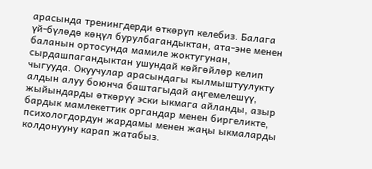арасында тренингдерди өткөрүп келебиз. Балага үй-бүлөдө көңүл бурулбагандыктан, ата-эне менен баланын ортосунда мамиле жоктугунан, сырдашпагандыктан ушундай көйгөйлөр келип чыгууда. Окуучулар арасындагы кылмыштуулукту алдын алуу боюнча баштагыдай аңгемелешүү, жыйындарды өткөрүү эски ыкмага айланды, азыр бардык мамлекеттик органдар менен биргеликте, психологдордун жардамы менен жаңы ыкмаларды колдонууну карап жатабыз.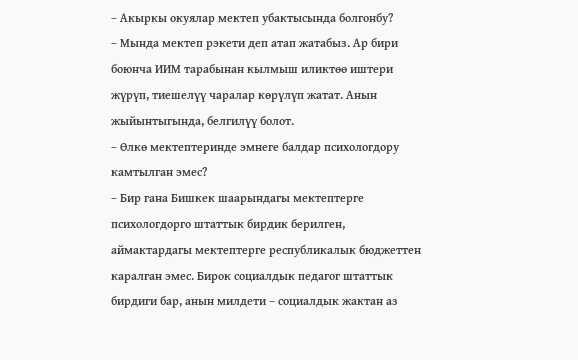– Акыркы окуялар мектеп убактысында болгонбу?
– Мында мектеп рэкети деп атап жатабыз. Ар бири боюнча ИИМ тарабынан кылмыш иликтөө иштери жүрүп, тиешелүү чаралар көрүлүп жатат. Анын жыйынтыгында, белгилүү болот.
– Өлкө мектептеринде эмнеге балдар психологдору камтылган эмес?
– Бир гана Бишкек шаарындагы мектептерге психологдорго штаттык бирдик берилген, аймактардагы мектептерге республикалык бюджеттен каралган эмес. Бирок социалдык педагог штаттык бирдиги бар, анын милдети – социалдык жактан аз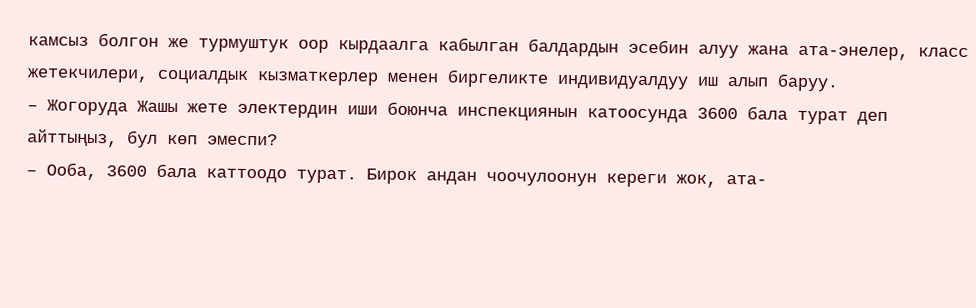камсыз болгон же турмуштук оор кырдаалга кабылган балдардын эсебин алуу жана ата-энелер, класс жетекчилери, социалдык кызматкерлер менен биргеликте индивидуалдуу иш алып баруу.
– Жогоруда Жашы жете электердин иши боюнча инспекциянын катоосунда 3600 бала турат деп айттыңыз, бул көп эмеспи?
– Ооба, 3600 бала каттоодо турат. Бирок андан чоочулоонун кереги жок, ата-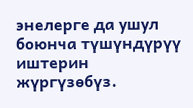энелерге да ушул боюнча түшүндүрүү иштерин жүргүзөбүз.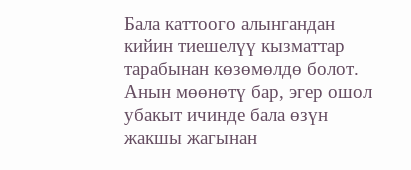Бала каттоого алынгандан кийин тиешелүү кызматтар тарабынан көзөмөлдө болот. Анын мөөнөтү бар, эгер ошол убакыт ичинде бала өзүн жакшы жагынан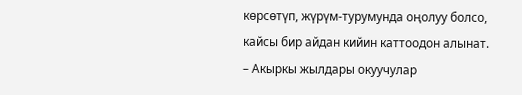көрсөтүп, жүрүм-турумунда оңолуу болсо, кайсы бир айдан кийин каттоодон алынат.
– Акыркы жылдары окуучулар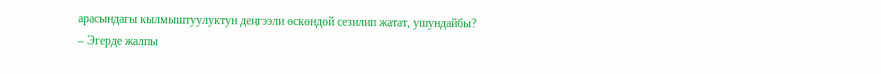арасындагы кылмыштуулуктун деңгээли өскөндөй сезилип жатат, ушундайбы?
– Эгерде жалпы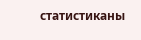статистиканы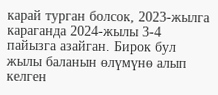карай турган болсок, 2023-жылга караганда 2024-жылы 3-4 пайызга азайган. Бирок бул жылы баланын өлүмүнө алып келген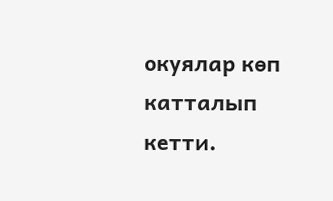окуялар көп катталып кетти.